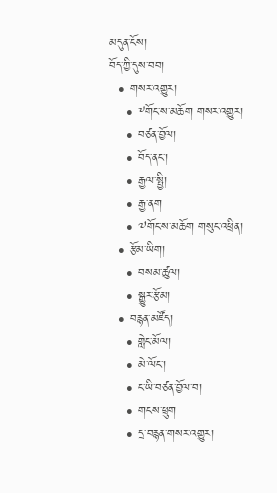མདུན་ངོས།
བོད་ཀྱི་དུས་བབ།
  • གསར་འགྱུར།
    • ༸གོང་ས་མཆོག གསར་འགྱུར།
    • བཙན་བྱོལ།
    • བོད་ནང་།
    • རྒྱལ་སྤྱི།
    • རྒྱ་ནག
    • ༧གོང་ས་མཆོག གསུང་འཕྲིན།
  • རྩོམ་ཡིག།
    • བསམ་ཚུལ།
    • སྒྱུར་རྩོམ།
  • བརྙན་མཛོད།
    • གླེང་མོལ།
    • མེ་ལོང་།
    • ང་ཡི་བཙན་བྱོལ་བ།
    • གངས་ཕྲུག
    • དྲ་བརྙན་གསར་འགྱུར།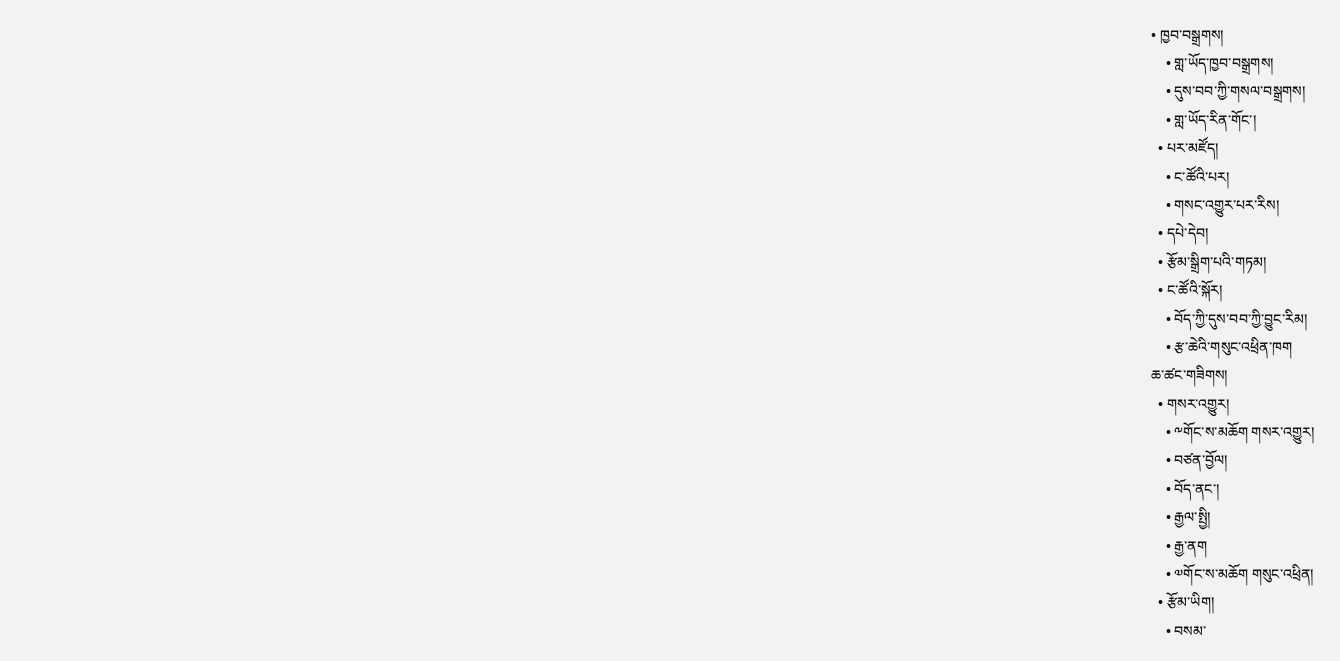• ཁྱབ་བསྒྲགས།
    • གླ་ཡོད་ཁྱབ་བསྒྲགས།
    • དུས་བབ་ཀྱི་གསལ་བསྒྲགས།
    • གླ་ཡོད་རིན་གོང་།
  • པར་མཛོད།
    • ང་ཚོའི་པར།
    • གསང་འགྱུར་པར་རིས།
  • དཔེ་དེབ།
  • རྩོམ་སྒྲིག་པའི་གཏམ།
  • ང་ཚོའི་སྐོར།
    • བོད་ཀྱི་དུས་བབ་ཀྱི་བྱུང་རིམ།
    • རྩ་ཆེའི་གསུང་འཕྲིན་ཁག
ཆ་ཚང་གཟིགས།
  • གསར་འགྱུར།
    • ༸གོང་ས་མཆོག གསར་འགྱུར།
    • བཙན་བྱོལ།
    • བོད་ནང་།
    • རྒྱལ་སྤྱི།
    • རྒྱ་ནག
    • ༧གོང་ས་མཆོག གསུང་འཕྲིན།
  • རྩོམ་ཡིག།
    • བསམ་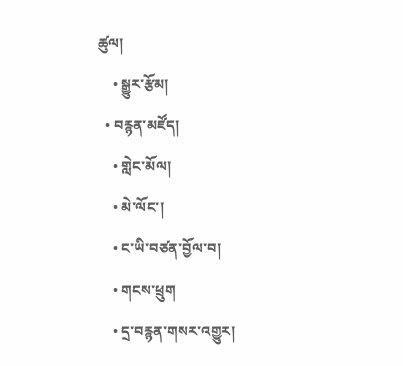ཚུལ།
    • སྒྱུར་རྩོམ།
  • བརྙན་མཛོད།
    • གླེང་མོལ།
    • མེ་ལོང་།
    • ང་ཡི་བཙན་བྱོལ་བ།
    • གངས་ཕྲུག
    • དྲ་བརྙན་གསར་འགྱུར།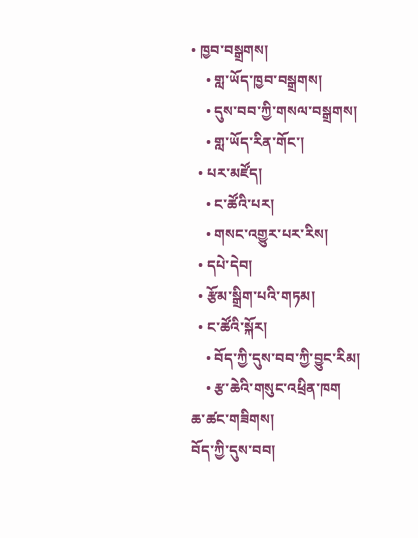• ཁྱབ་བསྒྲགས།
    • གླ་ཡོད་ཁྱབ་བསྒྲགས།
    • དུས་བབ་ཀྱི་གསལ་བསྒྲགས།
    • གླ་ཡོད་རིན་གོང་།
  • པར་མཛོད།
    • ང་ཚོའི་པར།
    • གསང་འགྱུར་པར་རིས།
  • དཔེ་དེབ།
  • རྩོམ་སྒྲིག་པའི་གཏམ།
  • ང་ཚོའི་སྐོར།
    • བོད་ཀྱི་དུས་བབ་ཀྱི་བྱུང་རིམ།
    • རྩ་ཆེའི་གསུང་འཕྲིན་ཁག
ཆ་ཚང་གཟིགས།
བོད་ཀྱི་དུས་བབ།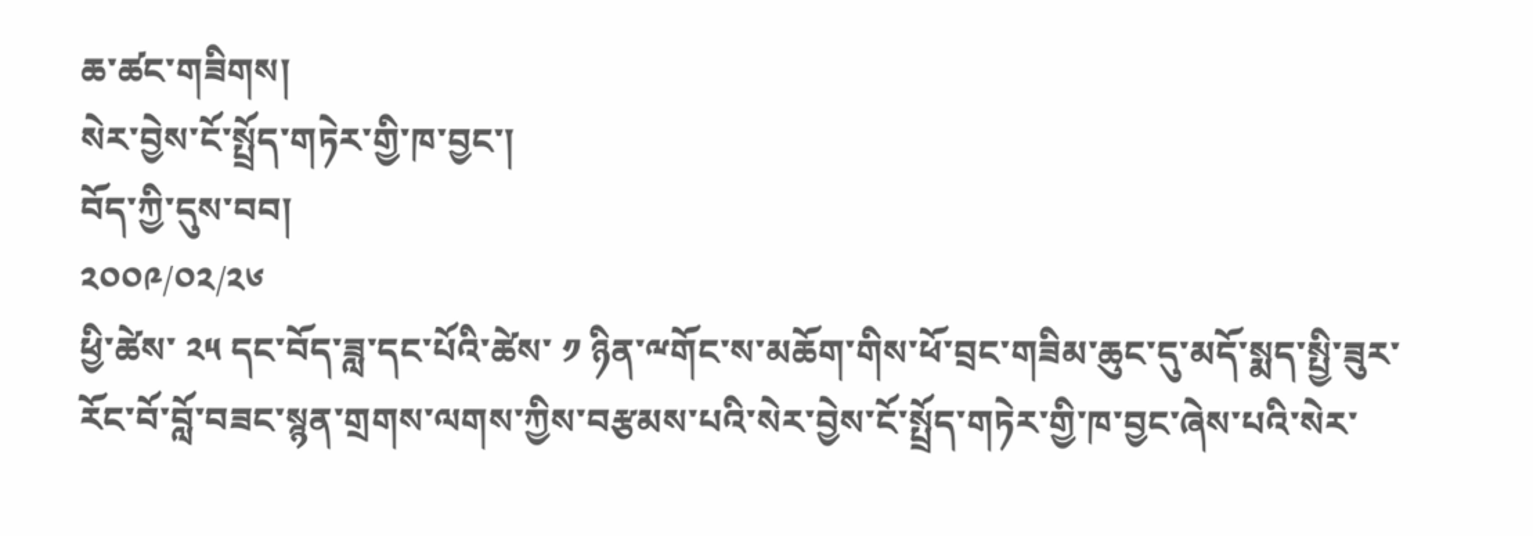ཆ་ཚང་གཟིགས།
སེར་བྱེས་ངོ་སྤྲོད་གཏེར་གྱི་ཁ་བྱང་།
བོད་ཀྱི་དུས་བབ།
༢༠༠༩/༠༢/༢༦
ཕྱི་ཚེས་ ༢༥ དང་བོད་ཟླ་དང་པོའི་ཚེས་ ༡ ཉིན་ྋགོང་ས་མཆོག་གིས་ཕོ་བྲང་གཟིམ་ཆུང་དུ་མདོ་སྨད་སྤྱི་ཟུར་རོང་བོ་བློ་བཟང་སྙན་གྲགས་ལགས་ཀྱིས་བརྩམས་པའི་སེར་བྱེས་ངོ་སྤྲོད་གཏེར་གྱི་ཁ་བྱང་ཞེས་པའི་སེར་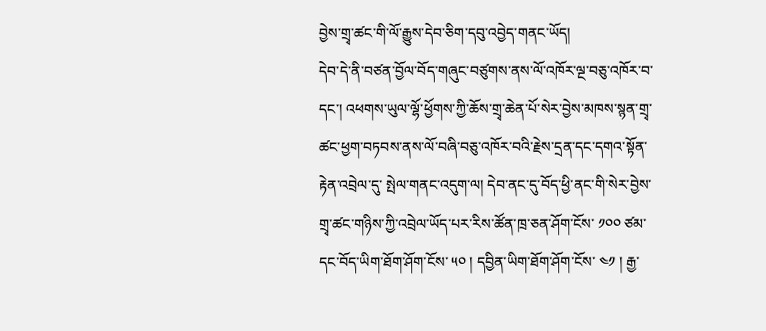བྱེས་གྲྭ་ཚང་གི་ལོ་རྒྱུས་དེབ་ཅིག་དབུ་འབྱེད་གནང་ཡོད།
དེབ་དེ་ནི་བཙན་བྱོལ་བོད་གཞུང་བཙུགས་ནས་ལོ་འཁོར་ལྔ་བཅུ་འཁོར་བ་དང་། འཕགས་ཡུལ་ལྷོ་ཕྱོགས་ཀྱི་ཆོས་གྲྭ་ཆེན་པོ་སེར་བྱེས་མཁས་སྙན་གྲྭ་ཚང་ཕྱག་བཏབས་ནས་ལོ་བཞི་བཅུ་འཁོར་བའི་རྗེས་དྲན་དང་དགའ་སྟོན་རྟེན་འབྲེལ་དུ་ སྤེལ་གནང་འདུག་ལ། དེབ་ནང་དུ་བོད་ཕྱི་ནང་གི་སེར་བྱེས་གྲྭ་ཚང་གཉིས་ཀྱི་འབྲེལ་ཡོད་པར་རིས་ཚོན་ཁྲ་ཅན་ཤོག་ངོས་ ༡༠༠ ཙམ་དང་བོད་ཡིག་ཐོག་ཤོག་ངོས་ ༥༠ ། དབྱིན་ཡིག་ཐོག་ཤོག་ངོས་ ༤༡ ། རྒྱ་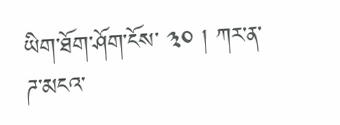ཡིག་ཐོག་ཤོག་ངོས་ ༣༠ ། ཀར་ན་ཌ་མངའ་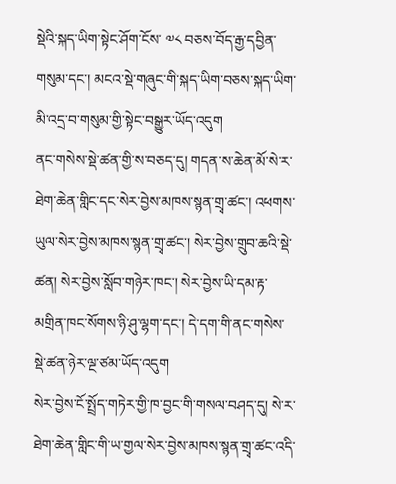སྡེའི་སྐད་ཡིག་སྟེང་ཤོག་ངོས་ ༧༨ བཅས་བོད་རྒྱ་དབྱིན་གསུམ་དང་། མངའ་སྡེ་གཞུང་གི་སྐད་ཡིག་བཅས་སྐད་ཡིག་མི་འདྲ་བ་གསུམ་གྱི་སྟེང་བསྒྱུར་ཡོད་འདུག
ནང་གསེས་སྡེ་ཚན་གྱི་ས་བཅད་དུ། གདན་ས་ཆེན་མོ་སེ་ར་ཐེག་ཆེན་གླིང་དང་སེར་བྱེས་མཁས་སྙན་གྲྭ་ཚང་། འཕགས་ཡུལ་སེར་བྱེས་མཁས་སྙན་གྲྭ་ཚང་། སེར་བྱེས་གྲུབ་ཆའི་སྡེ་ཚན། སེར་བྱེས་སློབ་གཉེར་ཁང་། སེར་བྱེས་ཡི་དམ་རྟ་མགྲིན་ཁང་སོགས་ཉི་ཤུ་ལྷག་དང་། དེ་དག་གི་ནང་གསེས་སྡེ་ཚན་ཉེར་ལྔ་ཙམ་ཡོད་འདུག
སེར་བྱེས་ངོ་སྤྲོད་གཏེར་གྱི་ཁ་བྱང་གི་གསལ་བཤད་དུ། སེ་ར་ཐེག་ཆེན་གླིང་གི་ཡ་གྱལ་སེར་བྱེས་མཁས་སྙན་གྲྭ་ཚང་འདི་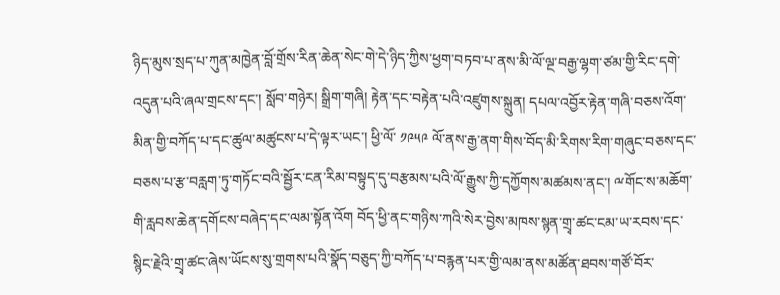ཉིད་མུས་སྲད་པ་ཀུན་མཁྱེན་བློ་གྲོས་རིན་ཆེན་སེང་གེ་དེ་ཉིད་ཀྱིས་ཕྱག་བཏབ་པ་ནས་མི་ལོ་ལྔ་བརྒྱ་ལྷག་ཙམ་གྱི་རིང་དགེ་འདུན་པའི་ཞལ་གྲངས་དང་། སློབ་གཉེར། སྒྲིག་གཞི། རྟེན་དང་བརྟེན་པའི་འཛུགས་སྐྲུན། དཔལ་འབྱོར་རྟེན་གཞི་བཅས་འོག་མིན་གྱི་བཀོད་པ་དང་ཚུལ་མཚུངས་པ་དེ་ལྟར་ཡང་། ཕྱི་ལོ་ ༡༩༥༩ ལོ་ནས་རྒྱ་ནག་གིས་བོད་མི་རིགས་རིག་གཞུང་བཅས་དང་བཅས་པ་རྩ་བརླག་ཏུ་གཏོང་བའི་སྦྱོར་ངན་རིམ་བསྟུད་དུ་བརྩམས་པའི་ལོ་རྒྱུས་ཀྱི་དཀྱོགས་མཚམས་ནང་། ྋགོང་ས་མཆོག་གི་རླབས་ཆེན་དགོངས་བཞེད་དང་ལམ་སྟོན་འོག བོད་ཕྱི་ནང་གཉིས་ཀའི་སེར་བྱེས་མཁས་སྙན་གྲྭ་ཚང་ངམ་ཡ་རབས་དང་སྙིང་རྗེའི་གྲྭ་ཚང་ཞེས་ཡོངས་སུ་གྲགས་པའི་སྣོད་བཅུད་ཀྱི་བཀོད་པ་བརྙན་པར་གྱི་ལམ་ནས་མཚོན་ཐབས་གཙོ་བོར་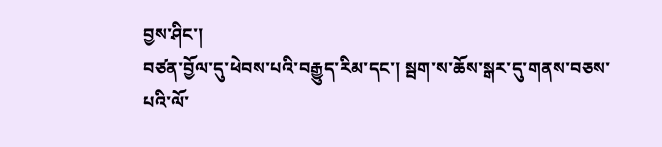བྱས་ཤིང་།
བཙན་བྱོལ་དུ་ཕེབས་པའི་བརྒྱུད་རིམ་དང་། སྦག་ས་ཆོས་སྒར་དུ་གནས་བཅས་པའི་ལོ་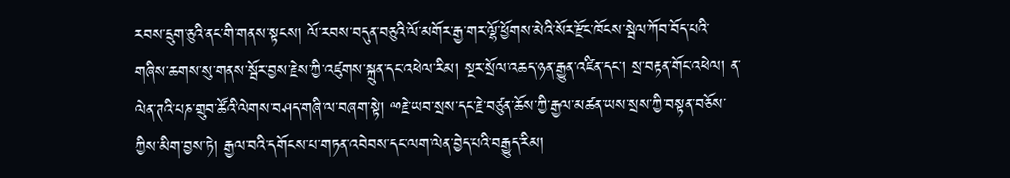རབས་དྲུག་ཅུའི་ནང་གི་གནས་སྟངས། ལོ་རབས་བདུན་བཅུའི་ལོ་མགོར་རྒྱ་གར་ལྷོ་ཕྱོགས་མེའི་སོར་རྫོང་ཁོངས་སྦེལ་ཀོབ་བོད་པའི་གཞིས་ཆགས་སུ་གནས་སྦོར་བྱས་རྗེས་ཀྱི་འཛུགས་སྐྲུན་དང་འཕེལ་རིམ། སྔར་སྲོལ་འཆད་ཉན་རྒྱུན་འཛིན་དང་། སྲ་བརྟན་གོང་འཕེལ། ན་ལེན་ཊའི་པཎ་གྲུབ་ཚོའི་ལེགས་བཤད་གཞི་ལ་བཞག་སྟེ། ྋརྗེ་ཡབ་སྲས་དང་རྗེ་བཙུན་ཆོས་ཀྱི་རྒྱལ་མཚན་ཡས་སྲས་ཀྱི་བསྟན་བཅོས་ཀྱིས་མིག་བྱས་ཏེ། རྒྱལ་བའི་དགོངས་པ་གཏན་འབེབས་དང་ལག་ལེན་བྱེད་པའི་བརྒྱུད་རིམ།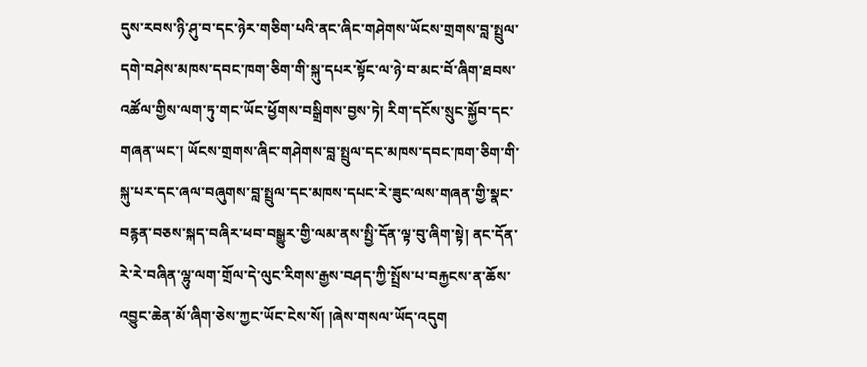དུས་རབས་ཉི་ཤུ་བ་དང་ཉེར་གཅིག་པའི་ནང་ཞིང་གཤེགས་ཡོངས་གྲགས་བླ་སྤྲུལ་དགེ་བཤེས་མཁས་དབང་ཁག་ཅིག་གི་སྐུ་དཔར་སྟོང་ལ་ཉེ་བ་མང་བོ་ཞིག་ཐབས་འཚོལ་གྱིས་ལག་ཏུ་གང་ཡོང་ཕྱོགས་བསྒྲིགས་བྱས་ཏེ། རིག་དངོས་སྲུང་སྐྱོབ་དང་གཞན་ཡང་། ཡོངས་གྲགས་ཞིང་གཤེགས་བླ་སྤྲུལ་དང་མཁས་དབང་ཁག་ཅིག་གི་སྐུ་པར་དང་ཞལ་བཞུགས་བླ་སྤྲུལ་དང་མཁས་དཔང་རེ་ཟུང་ལས་གཞན་གྱི་སྣང་བརྙན་བཅས་སྐད་བཞིར་ཕབ་བསྒྱུར་གྱི་ལམ་ནས་སྤྱི་དོན་ལྟ་བུ་ཞིག་སྟེ། ནང་དོན་རེ་རེ་བཞིན་ལྷུ་ལག་གྲོལ་དེ་ལུང་རིགས་རྒྱས་བཤད་ཀྱི་སྤྲོས་པ་བརྐྱངས་ན་ཆོས་འབྱུང་ཆེན་མོ་ཞིག་ཅེས་ཀྱང་ཡོང་ངེས་སོ། །ཞེས་གསལ་ཡོད་འདུག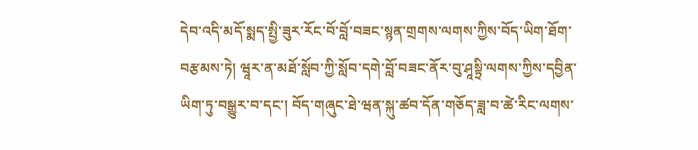དེབ་འདི་མདོ་སྨད་སྤྱི་ཟུར་རོང་བོ་བློ་བཟང་སྙན་གྲགས་ལགས་ཀྱིས་བོད་ཡིག་ཐོག་བརྩམས་ཏེ། ཝཱར་ན་མཐོ་སློབ་ཀྱི་སློབ་དགེ་བློ་བཟང་ནོར་བུ་ཤཱསྟྲི་ལགས་ཀྱིས་དབྱིན་ཡིག་ཏུ་བསྒྱུར་བ་དང་། བོད་གཞུང་ཐེ་ཝན་སྐུ་ཚབ་དོན་གཅོད་ཟླ་བ་ཚེ་རིང་ལགས་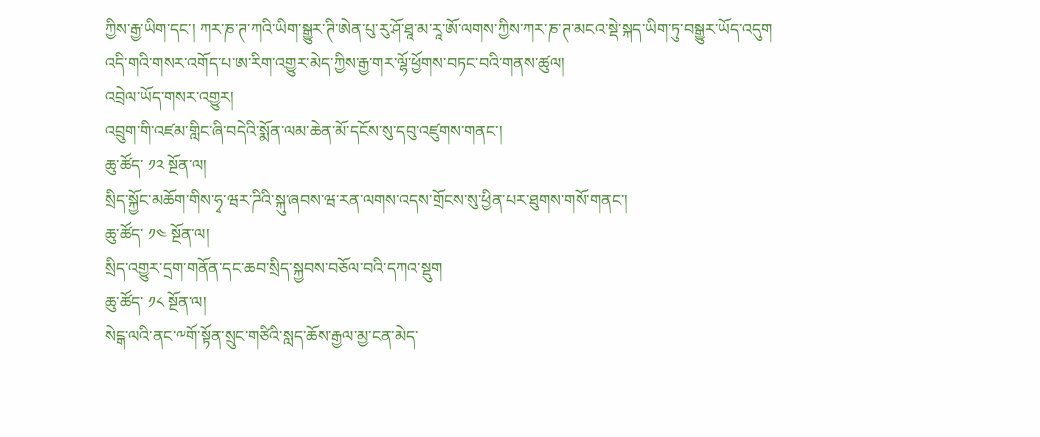ཀྱིས་རྒྱ་ཡིག་དང་། ཀར་ཎ་ཊ་ཀའི་ཡིག་སྒྱུར་ཊི་ཨེན་པུ་རུ་ཤོ་ཐཱ་མ་རཱ་ཨོ་ལགས་ཀྱིས་ཀར་ཎ་ཊ་མངའ་སྡེ་སྐད་ཡིག་ཏུ་བསྒྱུར་ཡོད་འདུག
འདི་གའི་གསར་འགོད་པ་ཨ་རིག་འགྱུར་མེད་ཀྱིས་རྒྱ་གར་ལྷོ་ཕྱོགས་བཏང་བའི་གནས་ཚུལ།
འབྲེལ་ཡོད་གསར་འགྱུར།
འབྲུག་གི་འཛམ་གླིང་ཞི་བདེའི་སྨོན་ལམ་ཆེན་མོ་དངོས་སུ་དབུ་འཛུགས་གནང་།
ཆུ་ཚོད་ ༡༢ སྔོན་ལ།
སྲིད་སྐྱོང་མཆོག་གིས་ཧྭ་ཝར་ཌིའི་སྐུ་ཞབས་ཝ་རན་ལགས་འདས་གྲོངས་སུ་ཕྱིན་པར་ཐུགས་གསོ་གནང་།
ཆུ་ཚོད་ ༡༤ སྔོན་ལ།
སྲིད་འགྱུར་དྲག་གནོན་དང་ཆབ་སྲིད་སྐྱབས་བཅོལ་བའི་དཀའ་སྡུག
ཆུ་ཚོད་ ༡༨ སྔོན་ལ།
སེངྒ་ལའི་ནང་༸གོ་སྟོན་སྲུང་གཙིའི་སླད་ཆོས་རྒྱལ་མྱ་ངན་མེད་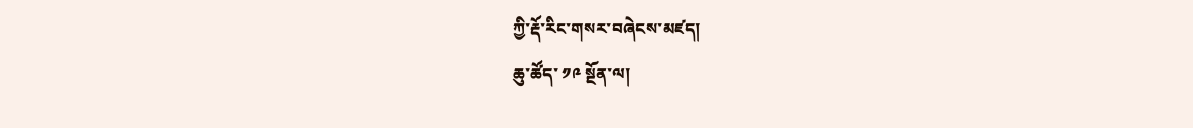ཀྱི་རྡོ་རིང་གསར་བཞེངས་མཛད།
ཆུ་ཚོད་ ༡༩ སྔོན་ལ།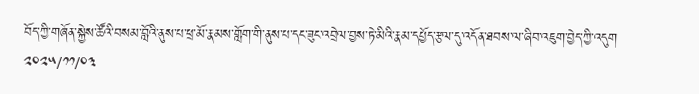བོད་ཀྱི་གཞོན་སྐྱེས་ཚོའི་བསམ་བློའི་ནུས་པ་ཕྲ་མོ་རྣམས་གློག་གི་ནུས་པ་དང་ཟུང་འབྲེལ་བྱས་ཏེ་མིའི་རྣམ་དཔྱོད་རྩལ་དུ་འདོན་ཐབས་ལ་ཞིབ་འཇུག་བྱེད་ཀྱི་འདུག
༢༠༢༥/༡༡/༠༣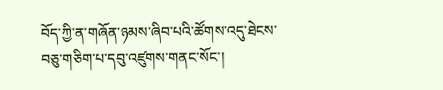བོད་ཀྱི་ན་གཞོན་ཉམས་ཞིབ་པའི་ཚོགས་འདུ་ཐེངས་བཅུ་གཅིག་པ་དབུ་འཛུགས་གནང་སོང་།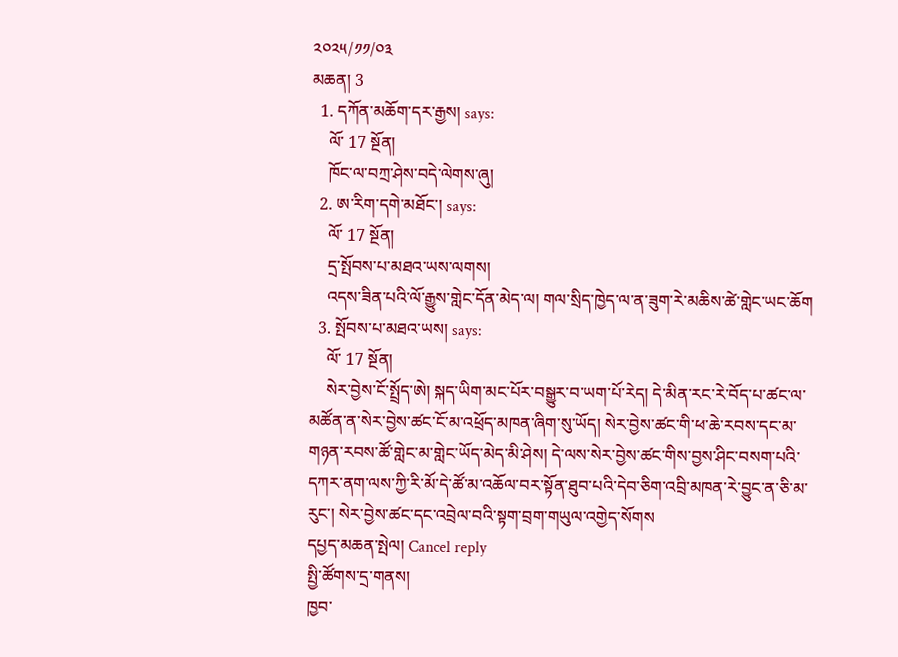༢༠༢༥/༡༡/༠༣
མཆན། 3
  1. དཀོན་མཆོག་དར་རྒྱས། says:
    ལོ་ 17 སྔོན།
    ཁོང་ལ་བཀྲ་ཤེས་བདེ་ལེགས་ཞུ།
  2. ཨ་རིག་དགེ་མཐོང་། says:
    ལོ་ 17 སྔོན།
    དྲ་སྤོབས་པ་མཐའ་ཡས་ལགས།
    འདས་ཟིན་པའི་ལོ་རྒྱུས་གླེང་དོན་མེད་ལ། གལ་སྲིད་ཁྱེད་ལ་ན་ཟུག་རེ་མཆིས་ཚེ་གླེང་ཡང་ཆོག
  3. སྤོབས་པ་མཐའ་ཡས། says:
    ལོ་ 17 སྔོན།
    སེར་བྱེས་ངོ་སྤྲོད་ཨེ། སྐད་ཡིག་མང་པོར་བསྒྱུར་བ་ཡག་པོ་རེད། དེ་མིན་རང་རེ་བོད་པ་ཚང་ལ་མཚོན་ན་སེར་བྱེས་ཚང་ངོ་མ་འཕྲོད་མཁན་ཞིག་སུ་ཡོད། སེར་བྱེས་ཚང་གི་ཕ་ཆེ་རབས་དང་མ་གཉན་རབས་ཚོ་གླེང་མ་གླེང་ཡོད་མེད་མི་ཤེས། དེ་ལས་སེར་བྱེས་ཚང་གིས་བྱས་ཤིང་བསག་པའི་དཀར་ནག་ལས་ཀྱི་རི་མོ་དེ་ཚོ་མ་འཆོལ་བར་སྟོན་ཐུབ་པའི་དེབ་ཅིག་འབྲི་མཁན་རེ་བྱུང་ན་ཅི་མ་རུང་། སེར་བྱེས་ཚང་དང་འབྲེལ་བའི་སྟག་བྲག་གཡུལ་འགྱེད་སོགས
དཔྱད་མཆན་སྤེལ། Cancel reply
སྤྱི་ཚོགས་དྲ་གནས།
ཁྱབ་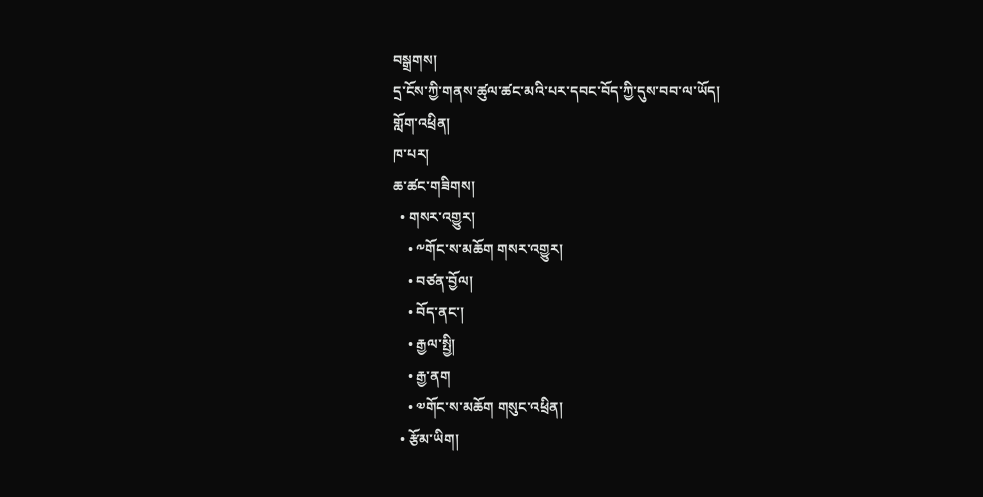བསྒྲགས།
དྲ་ངོས་ཀྱི་གནས་ཚུལ་ཚང་མའི་པར་དབང་བོད་ཀྱི་དུས་བབ་ལ་ཡོད།
གློག་འཕྲིན།
ཁ་པར།
ཆ་ཚང་གཟིགས།
  • གསར་འགྱུར།
    • ༸གོང་ས་མཆོག གསར་འགྱུར།
    • བཙན་བྱོལ།
    • བོད་ནང་།
    • རྒྱལ་སྤྱི།
    • རྒྱ་ནག
    • ༧གོང་ས་མཆོག གསུང་འཕྲིན།
  • རྩོམ་ཡིག།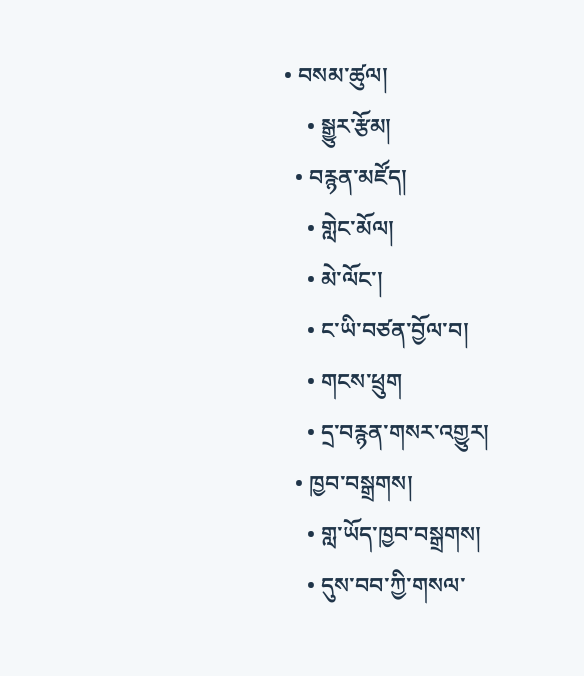• བསམ་ཚུལ།
    • སྒྱུར་རྩོམ།
  • བརྙན་མཛོད།
    • གླེང་མོལ།
    • མེ་ལོང་།
    • ང་ཡི་བཙན་བྱོལ་བ།
    • གངས་ཕྲུག
    • དྲ་བརྙན་གསར་འགྱུར།
  • ཁྱབ་བསྒྲགས།
    • གླ་ཡོད་ཁྱབ་བསྒྲགས།
    • དུས་བབ་ཀྱི་གསལ་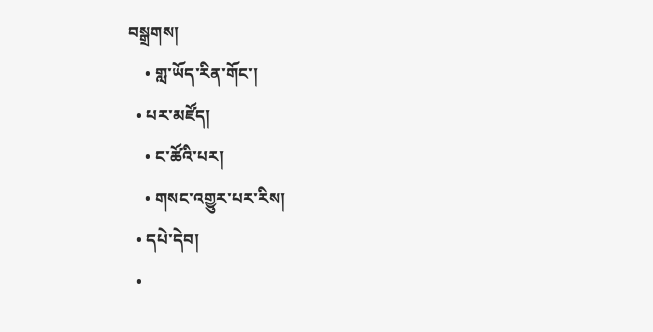བསྒྲགས།
    • གླ་ཡོད་རིན་གོང་།
  • པར་མཛོད།
    • ང་ཚོའི་པར།
    • གསང་འགྱུར་པར་རིས།
  • དཔེ་དེབ།
  •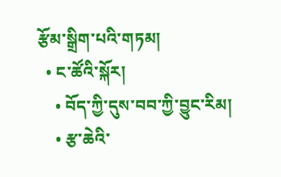རྩོམ་སྒྲིག་པའི་གཏམ།
  • ང་ཚོའི་སྐོར།
    • བོད་ཀྱི་དུས་བབ་ཀྱི་བྱུང་རིམ།
    • རྩ་ཆེའི་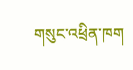གསུང་འཕྲིན་ཁག